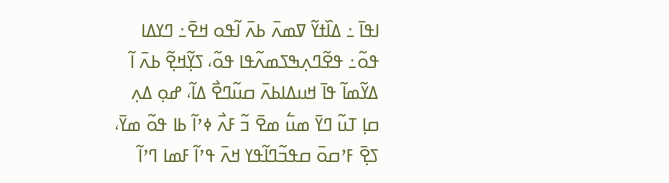ߊߟߊ߫ ߸ ߡߊ߰ߙߌ߬ ߜߘߍ߫ ߕߍ߫ ߊ߬ߟߋ ߞߐ߫߸ ߣߌߡߊ ߟߋ߬߸ ߟߐ߬ߣߍ߲ߒߖߘߍ߬ߟߊ ߟߋ߬، ߖߌ߲߬ߞߐ߲߬ ߕߍ߫ ߊ߬ ߡߌ߬ߘߊ߬ ߟߊ߫ ߞߎߡߊߕߍ߫ ߛߎ߬ߣߐ߯ ߡߊ߬، ߝߋ߲ ߡߍ߲ ߛߊ߲ ߠߎ߬ ߣߌ߫ ߘߎ߱ ߘߐ߫ ߏ߬ ߓߍ߯ ߦߴߊ߬ ߕߊ ߟߋ߬ ߘߌ߫، ߖߐ߲߫ ߓߴߛߋ߫ ߛߟߏ߬ߣߊ߬ߟߌ ߞߍ߫ ߟߴߊ߬ ߓߘߊ ߣߴߊ߬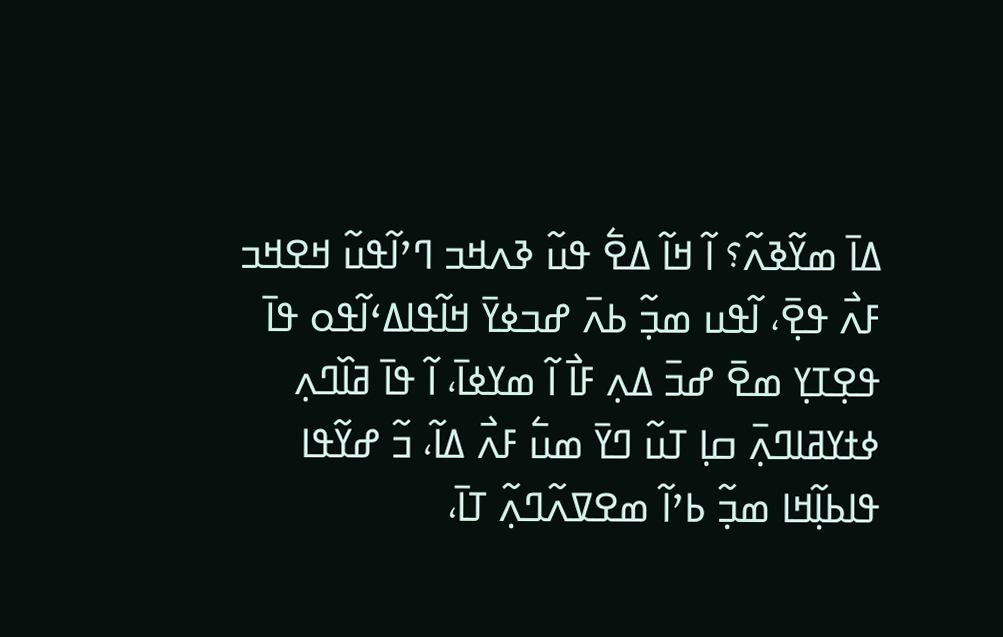ߡߊ߫ ߘߌ߬ߢߍ߬؟ ߊ߬ ߞߊ߬ ߡߐ߱ ߟߎ߬ ߢߍߞߏ ߣߴߊ߬ߟߎ߬ ߞߐߞߏ ߓߍ߯ ߟߐ߲߫، ߊ߬ߟߎ ߘߏ߲߬ ߕߍ߫ ߝߏߦߌ߫ ߞߊ߬ߟߊߡߵߊ߬ߟߋ ߟߊ߫ ߟߐ߲ߠߌ߲ ߘߐ߫ ߝߏ߫ ߡߍ߲ ߓߊ߯ ߊ߬ ߘߌߦߊ߫، ߊ߬ ߟߊ߫ ߥߊ߰ߣߍ߲ ߦߙߌߥߊߣߍ߲߫ ߛߊ߲ ߠߎ߬ ߣߌ߫ ߘߎ߱ ߓߍ߯ ߡߊ߬، ߏ߬ ߝߌ߬ߟߊ ߟߊߕߊ߲߬ߞߊ ߘߏ߲߬ ߕߴߊ߬ ߘߐߜߍ߬ߣߍ߲߬ ߠߊ߫،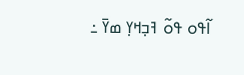ߊ߬ߟߋ ߟߋ߬ ߔߏ߲ߞߌ߲ ߘߌ߫ ߸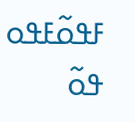ߓߟߋ߬ߓߟߋ ߟߋ߬